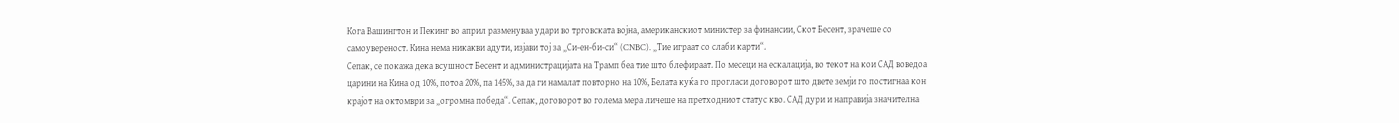Кога Вашингтон и Пекинг во април разменуваа удари во трговската војна, американскиот министер за финансии, Скот Бесент, зрачеше со самоувереност. Кина нема никакви адути, изјави тој за „Си-ен-би-си“ (CNBC). „Тие играат со слаби карти“.
Сепак, се покажа дека всушност Бесент и администрацијата на Трамп беа тие што блефираат. По месеци на ескалација, во текот на кои САД воведоа царини на Кина од 10%, потоа 20%, па 145%, за да ги намалат повторно на 10%, Белата куќа го прогласи договорот што двете земји го постигнаа кон крајот на октомври за „огромна победа“. Сепак, договорот во голема мера личеше на претходниот статус кво. САД дури и направија значителна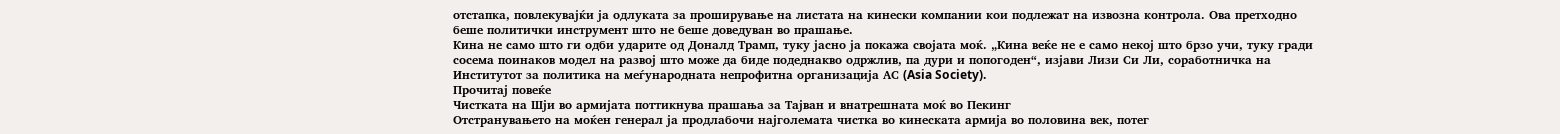отстапка, повлекувајќи ја одлуката за проширување на листата на кинески компании кои подлежат на извозна контрола. Ова претходно беше политички инструмент што не беше доведуван во прашање.
Кина не само што ги одби ударите од Доналд Трамп, туку јасно ја покажа својата моќ. „Кина веќе не е само некој што брзо учи, туку гради сосема поинаков модел на развој што може да биде подеднакво одржлив, па дури и попогоден“, изјави Лизи Си Ли, соработничка на Институтот за политика на меѓународната непрофитна организација АС (Asia Society).
Прочитај повеќе
Чистката на Шји во армијата поттикнува прашања за Тајван и внатрешната моќ во Пекинг
Отстранувањето на моќен генерал ја продлабочи најголемата чистка во кинеската армија во половина век, потег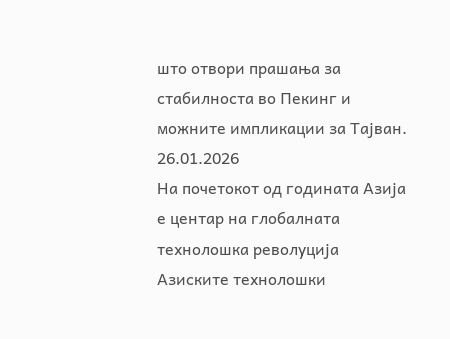што отвори прашања за стабилноста во Пекинг и можните импликации за Тајван.
26.01.2026
На почетокот од годината Азија е центар на глобалната технолошка револуција
Азиските технолошки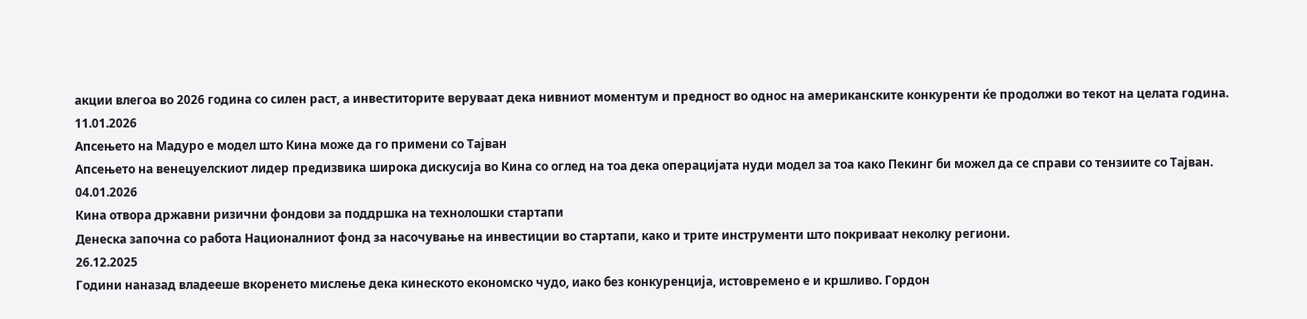акции влегоа во 2026 година со силен раст, а инвеститорите веруваат дека нивниот моментум и предност во однос на американските конкуренти ќе продолжи во текот на целата година.
11.01.2026
Апсењето на Мадуро е модел што Кина може да го примени со Тајван
Апсењето на венецуелскиот лидер предизвика широка дискусија во Кина со оглед на тоа дека операцијата нуди модел за тоа како Пекинг би можел да се справи со тензиите со Тајван.
04.01.2026
Кина отвора државни ризични фондови за поддршка на технолошки стартапи
Денеска започна со работа Националниот фонд за насочување на инвестиции во стартапи, како и трите инструменти што покриваат неколку региони.
26.12.2025
Години наназад владееше вкоренето мислење дека кинеското економско чудо, иако без конкуренција, истовремено е и кршливо. Гордон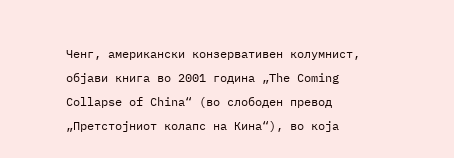Ченг, американски конзервативен колумнист, објави книга во 2001 година „The Coming Collapse of China“ (во слободен превод „Претстојниот колапс на Кина“), во која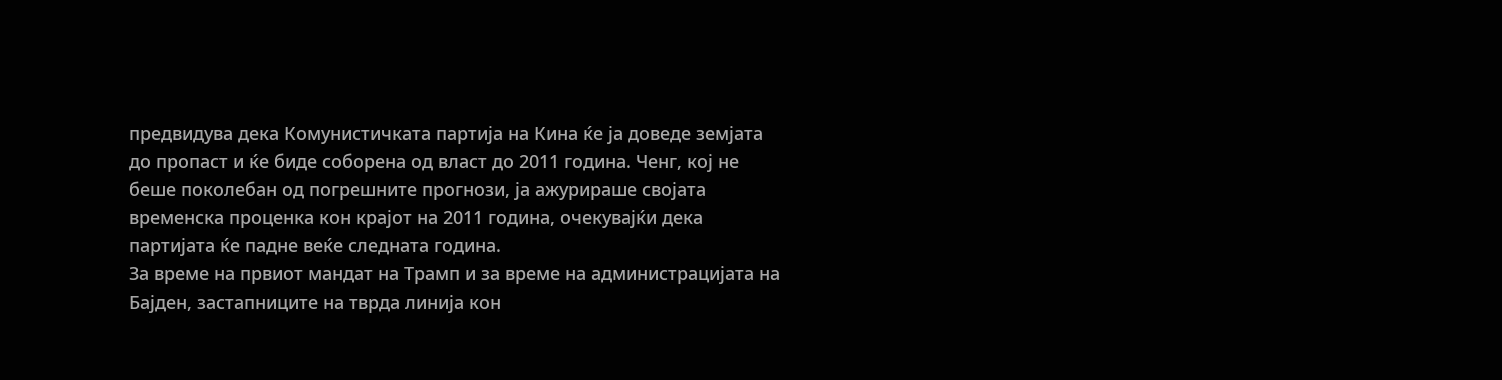предвидува дека Комунистичката партија на Кина ќе ја доведе земјата до пропаст и ќе биде соборена од власт до 2011 година. Ченг, кој не беше поколебан од погрешните прогнози, ја ажурираше својата временска проценка кон крајот на 2011 година, очекувајќи дека партијата ќе падне веќе следната година.
За време на првиот мандат на Трамп и за време на администрацијата на Бајден, застапниците на тврда линија кон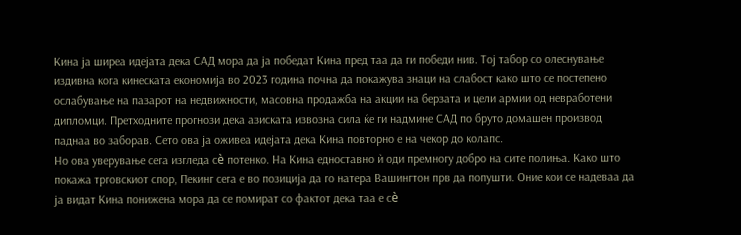Кина ја ширеа идејата дека САД мора да ја победат Кина пред таа да ги победи нив. Тој табор со олеснување издивна кога кинеската економија во 2023 година почна да покажува знаци на слабост како што се постепено ослабување на пазарот на недвижности, масовна продажба на акции на берзата и цели армии од невработени дипломци. Претходните прогнози дека азиската извозна сила ќе ги надмине САД по бруто домашен производ паднаа во заборав. Сето ова ја оживеа идејата дека Кина повторно е на чекор до колапс.
Но ова уверување сега изгледа сè потенко. На Кина едноставно ѝ оди премногу добро на сите полиња. Како што покажа трговскиот спор, Пекинг сега е во позиција да го натера Вашингтон прв да попушти. Оние кои се надеваа да ја видат Кина понижена мора да се помират со фактот дека таа е сè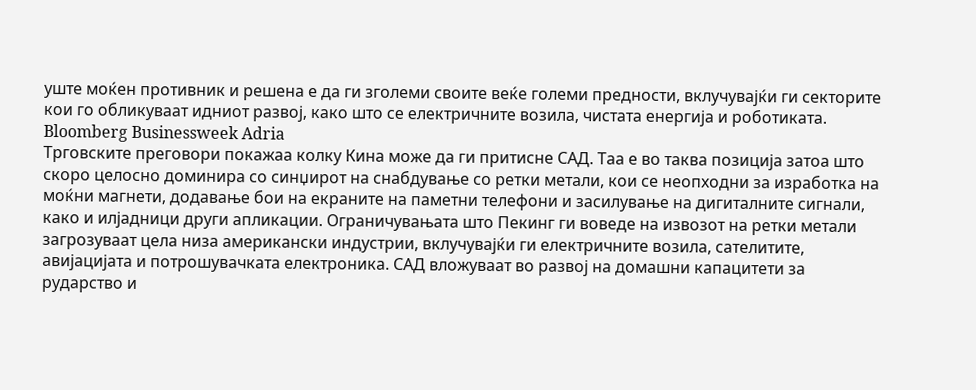уште моќен противник и решена е да ги зголеми своите веќе големи предности, вклучувајќи ги секторите кои го обликуваат идниот развој, како што се електричните возила, чистата енергија и роботиката.
Bloomberg Businessweek Adria
Трговските преговори покажаа колку Кина може да ги притисне САД. Таа е во таква позиција затоа што скоро целосно доминира со синџирот на снабдување со ретки метали, кои се неопходни за изработка на моќни магнети, додавање бои на екраните на паметни телефони и засилување на дигиталните сигнали, како и илјадници други апликации. Ограничувањата што Пекинг ги воведе на извозот на ретки метали загрозуваат цела низа американски индустрии, вклучувајќи ги електричните возила, сателитите, авијацијата и потрошувачката електроника. САД вложуваат во развој на домашни капацитети за рударство и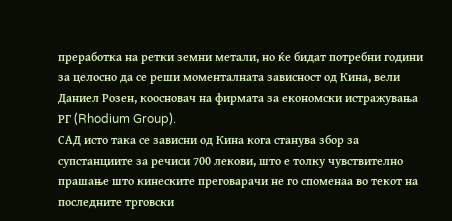преработка на ретки земни метали, но ќе бидат потребни години за целосно да се реши моменталната зависност од Кина, вели Даниел Розен, коосновач на фирмата за економски истражувања РГ (Rhodium Group).
САД исто така се зависни од Кина кога станува збор за супстанциите за речиси 700 лекови, што е толку чувствително прашање што кинеските преговарачи не го споменаа во текот на последните трговски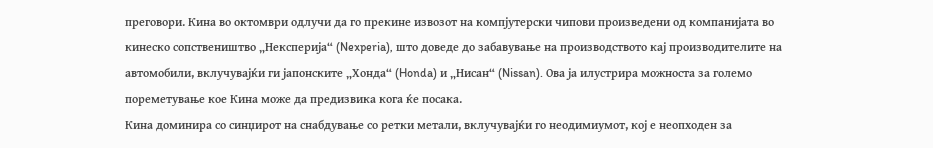преговори. Кина во октомври одлучи да го прекине извозот на компјутерски чипови произведени од компанијата во кинеско сопствеништво „Нексперија“ (Nexperia), што доведе до забавување на производството кај производителите на автомобили, вклучувајќи ги јапонските „Хонда“ (Honda) и „Нисан“ (Nissan). Ова ја илустрира можноста за големо пореметување кое Кина може да предизвика кога ќе посака.
Кина доминира со синџирот на снабдување со ретки метали, вклучувајќи го неодимиумот, кој е неопходен за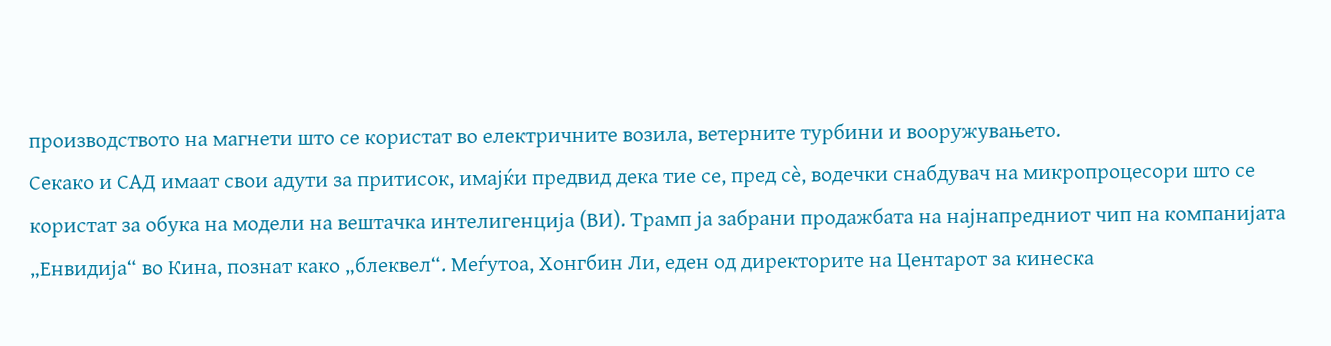производството на магнети што се користат во електричните возила, ветерните турбини и вооружувањето.
Секако и САД имаат свои адути за притисок, имајќи предвид дека тие се, пред сè, водечки снабдувач на микропроцесори што се користат за обука на модели на вештачка интелигенција (ВИ). Трамп ја забрани продажбата на најнапредниот чип на компанијата „Енвидија“ во Кина, познат како „блеквел“. Меѓутоа, Хонгбин Ли, еден од директорите на Центарот за кинеска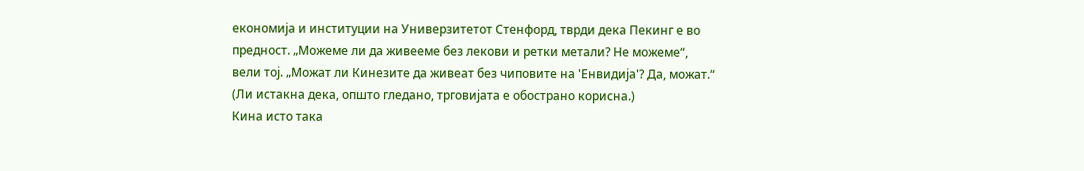економија и институции на Универзитетот Стенфорд, тврди дека Пекинг е во предност. „Можеме ли да живееме без лекови и ретки метали? Не можеме“, вели тој. „Можат ли Кинезите да живеат без чиповите на 'Енвидија'? Да, можат.“ (Ли истакна дека, општо гледано, трговијата е обострано корисна.)
Кина исто така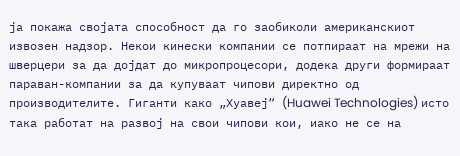ја покажа својата способност да го заобиколи американскиот извозен надзор. Некои кинески компании се потпираат на мрежи на шверцери за да дојдат до микропроцесори, додека други формираат параван-компании за да купуваат чипови директно од производителите. Гиганти како „Хуавеј“ (Huawei Technologies) исто така работат на развој на свои чипови кои, иако не се на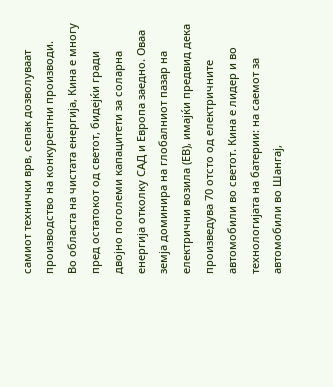самиот технички врв, сепак дозволуваат производство на конкурентни производи.
Во областа на чистата енергија, Кина е многу пред остатокот од светот, бидејќи гради двојно поголеми капацитети за соларна енергија отколку САД и Европа заедно. Оваа земја доминира на глобалниот пазар на електрични возила (ЕВ), имајќи предвид дека произведува 70 отсто од електричните автомобили во светот. Кина е лидер и во технологијата на батерии: на саемот за автомобили во Шангај,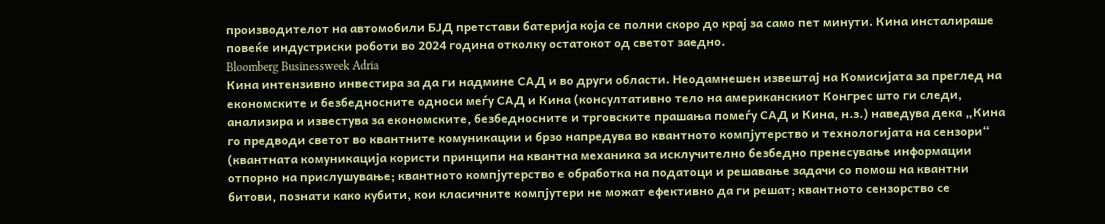производителот на автомобили БЈД претстави батерија која се полни скоро до крај за само пет минути. Кина инсталираше повеќе индустриски роботи во 2024 година отколку остатокот од светот заедно.
Bloomberg Businessweek Adria
Кина интензивно инвестира за да ги надмине САД и во други области. Неoдамнешен извештај на Комисијата за преглед на економските и безбедносните односи меѓу САД и Кина (консултативно тело на американскиот Конгрес што ги следи, анализира и известува за економските, безбедносните и трговските прашања помеѓу САД и Кина, н.з.) наведува дека „Кина го предводи светот во квантните комуникации и брзо напредува во квантното компјутерство и технологијата на сензори“ (квантната комуникација користи принципи на квантна механика за исклучително безбедно пренесување информации отпорно на прислушување; квантното компјутерство е обработка на податоци и решавање задачи со помош на квантни битови, познати како кубити, кои класичните компјутери не можат ефективно да ги решат; квантното сензорство се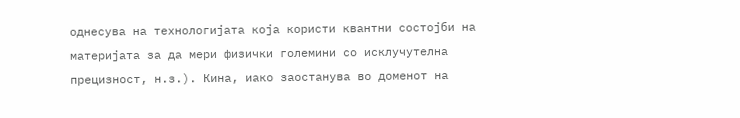однесува на технологијата која користи квантни состојби на материјата за да мери физички големини со исклучутелна прецизност, н.з.). Кина, иако заостанува во доменот на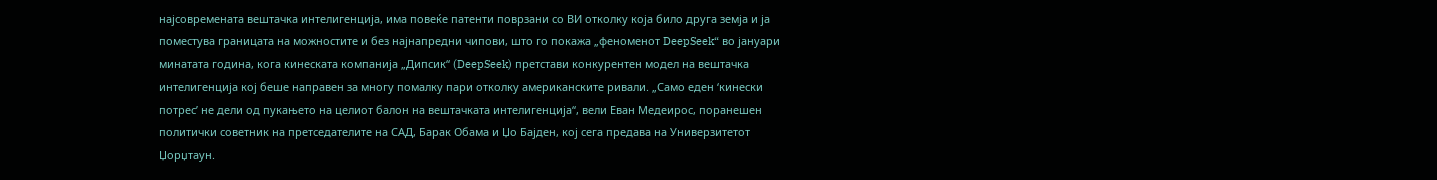најсовремената вештачка интелигенција, има повеќе патенти поврзани со ВИ отколку која било друга земја и ја поместува границата на можностите и без најнапредни чипови, што го покажа „феноменот DeepSeek“ во јануари минатата година, кога кинеската компанија „Дипсик“ (DeepSeek) претстави конкурентен модел на вештачка интелигенција кој беше направен за многу помалку пари отколку американските ривали. „Само еден ‘кинески потрес’ не дели од пукањето на целиот балон на вештачката интелигенција“, вели Еван Медеирос, поранешен политички советник на претседателите на САД, Барак Обама и Џо Бајден, кој сега предава на Универзитетот Џорџтаун.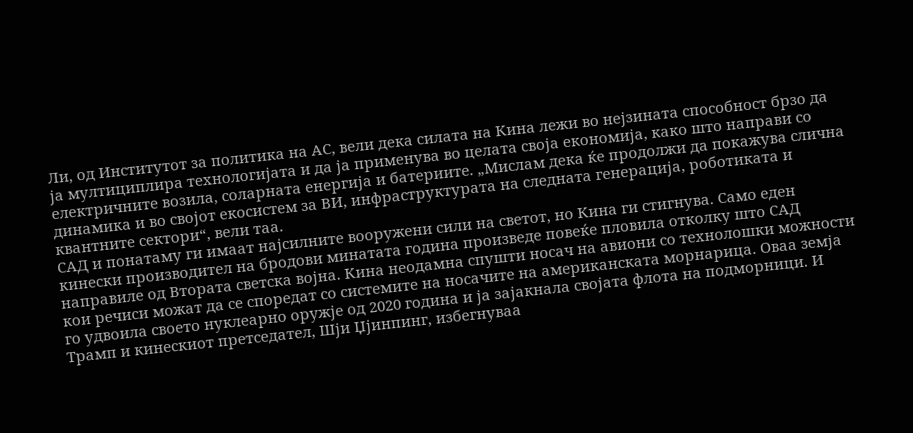Ли, од Институтот за политика на АС, вели дека силата на Кина лежи во нејзината способност брзо да ја мултициплира технологијата и да ја применува во целата своја економија, како што направи со електричните возила, соларната енергија и батериите. „Мислам дека ќе продолжи да покажува слична динамика и во својот екосистем за ВИ, инфраструктурата на следната генерација, роботиката и квантните сектори“, вели таа.
САД и понатаму ги имаат најсилните вооружени сили на светот, но Кина ги стигнува. Само еден кинески производител на бродови минатата година произведе повеќе пловила отколку што САД направиле од Втората светска војна. Кина неодамна спушти носач на авиони со технолошки можности кои речиси можат да се споредат со системите на носачите на американската морнарица. Оваа земја го удвоила своето нуклеарно оружје од 2020 година и ја зајакнала својата флота на подморници. И Трамп и кинескиот претседател, Шји Џјинпинг, избегнуваа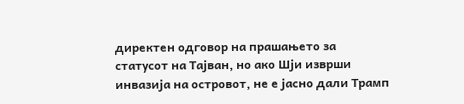директен одговор на прашањето за статусот на Тајван, но ако Шји изврши инвазија на островот, не е јасно дали Трамп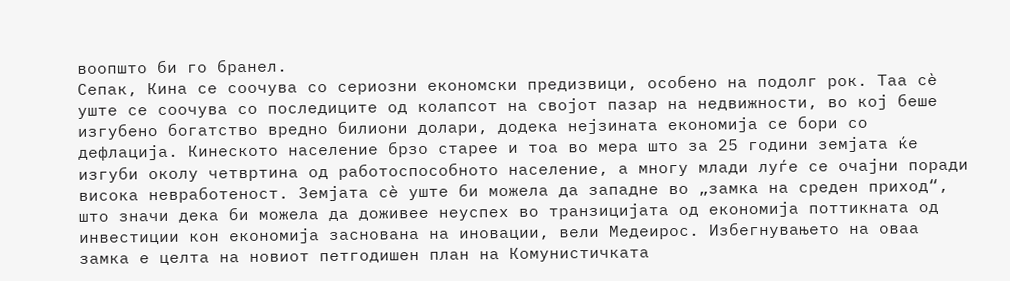воопшто би го бранел.
Сепак, Кина се соочува со сериозни економски предизвици, особено на подолг рок. Таа сè уште се соочува со последиците од колапсот на својот пазар на недвижности, во кој беше изгубено богатство вредно билиони долари, додека нејзината економија се бори со дефлација. Кинеското население брзо старее и тоа во мера што за 25 години земјата ќе изгуби околу четвртина од работоспособното население, а многу млади луѓе се очајни поради висока невработеност. Земјата сè уште би можела да западне во „замка на среден приход“, што значи дека би можела да доживее неуспех во транзицијата од економија поттикната од инвестиции кон економија заснована на иновации, вели Медеирос. Избегнувањето на оваа замка е целта на новиот петгодишен план на Комунистичката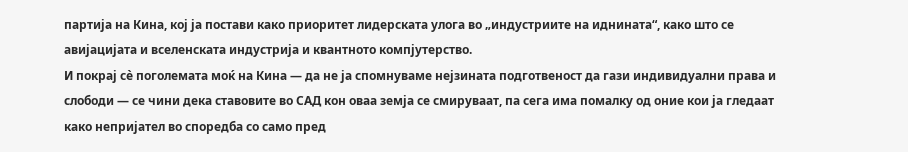партија на Кина, кој ја постави како приоритет лидерската улога во „индустриите на иднината“, како што се авијацијата и вселенската индустрија и квантното компјутерство.
И покрај сè поголемата моќ на Кина — да не ја спомнуваме нејзината подготвеност да гази индивидуални права и слободи — се чини дека ставовите во САД кон оваа земја се смируваат, па сега има помалку од оние кои ја гледаат како непријател во споредба со само пред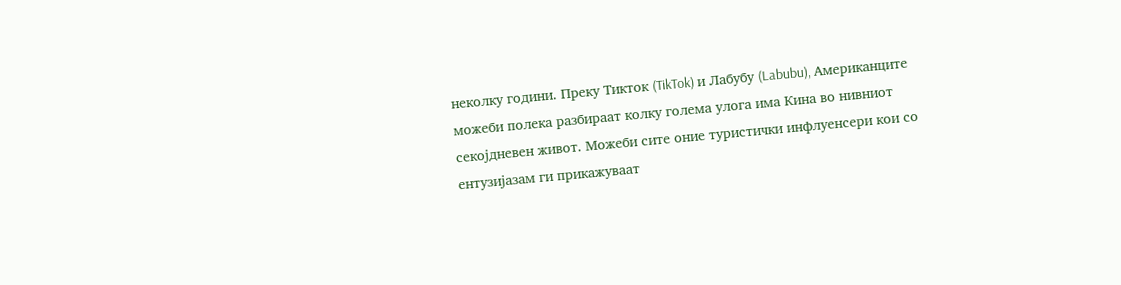неколку години. Преку Тикток (TikTok) и Лабубу (Labubu), Американците можеби полека разбираат колку голема улога има Кина во нивниот секојдневен живот. Можеби сите оние туристички инфлуенсери кои со ентузијазам ги прикажуваат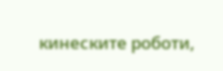кинеските роботи,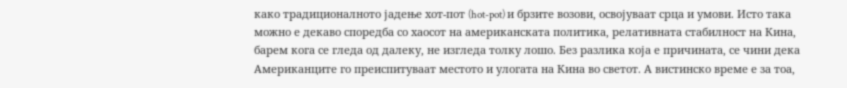како традиционалното јадење хот-пот (hot-pot) и брзите возови, освојуваат срца и умови. Исто така можно е декаво споредба со хаосот на американската политика, релативната стабилност на Кина, барем кога се гледа од далеку, не изгледа толку лошо. Без разлика која е причината, се чини дека Американците го преиспитуваат местото и улогата на Кина во светот. А вистинско време е за тоа,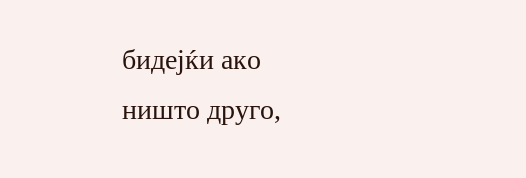бидејќи ако ништо друго,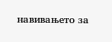навивањето за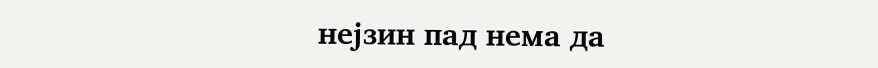нејзин пад нема да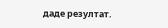даде резултат.